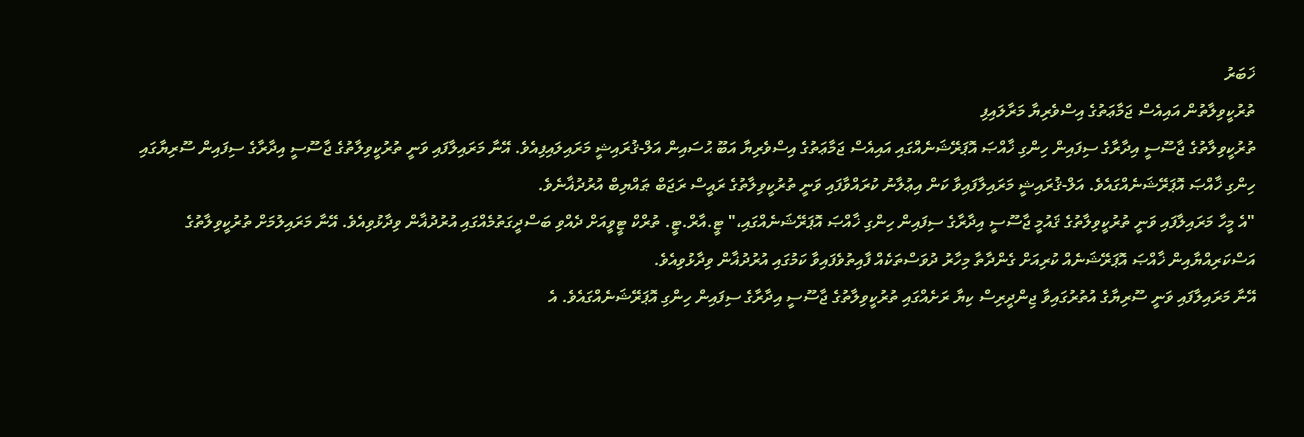ޚަބަރު
ތުރުކީވިލާތުން އައިއެސް ޖަމާޢަތުގެ އިސްވެރިޔާ މަރާލައިފި
ތުރުކީވިލާތުގެ ޖާސޫސީ އިދާރާގެ ސިފައިން ހިންގި ޚާއްޞަ އޮޕަރޭޝަނެއްގައި އައިއެސް ޖަމާޢަތުގެ އިސްވެރިޔާ އަބޫ ޙުސައިން އަލް-ޤުރައިޝީ މަރައިލައިފިއެވެ. އޭނާ މަރައިލާފައި ވަނީ ތުރުކީވިލާތުގެ ޖާސޫސީ އިދާރާގެ ސިފައިން ސޫރިޔާގައި ހިންގި ޚާއްޞަ އޮޕަރޭޝަނެއްގައެވެ. އަލް-ޤުރައިޝީ މަރައިލާފައިވާ ކަން އިޢުލާނު ކުރައްވާފައި ވަނީ ތުރުކީވިލާތުގެ ރައީސް ރަޖަބް ޠައްޔިބް އުރުދުޣާނެވެ.
"އެ މީހާ މަރައިލާފައި ވަނީ ތުރުކީވިލާތުގެ ޤައުމީ ޖާސޫސީ އިދާރާގެ ސިފައިން ހިންގި ޚާއްޞަ އޮޕަރޭޝަނެއްގައި،" ޓީ.އާރް.ޓީ. ތުރްކް ޓީވީއަށް ދެއްވި ބަސްދީގަތުމެއްގައި އުރުދުޣާން ވިދާޅުވިއެވެ. އޭނާ މަރައިލުމަށް ތުރުކީވިލާތުގެ އަސްކަރިއްޔާއިން ޚާއްޞަ އޮޕަރޭޝަނެއް ކުރިއަށް ގެންދާތާ މިހާރު ދުވަސްތަކެއް ފާއިތުވެފައިވާ ކަމުގައި އުރުދުޣާން ވިދާޅުވިއެވެ.
އޭނާ މަރައިލާފައި ވަނީ ސޫރިޔާގެ އުތުރުގައިވާ ޖިންދީރިސް ކިޔާ ރަށެއްގައި ތުރުކީވިލާތުގެ ޖާސޫސީ އިދާރާގެ ސިފައިން ހިންގި އޮޕަރޭޝަނެއްގައެވެ. އެ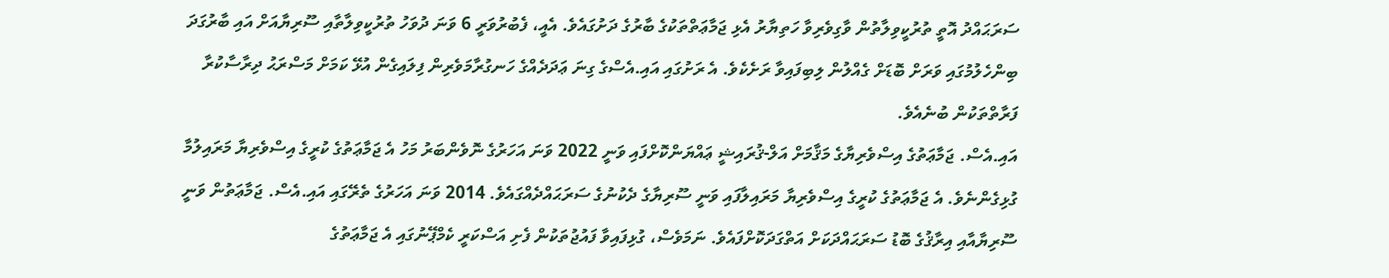ސަރަޙައްދު އޮތީ ތުރުކީވިލާތުން ވާގިވެރިވާ ހަތިޔާރު އެޅި ޖަމާޢަތްތަކުގެ ބާރުގެ ދަށުގައެވެ. އެއީ، ފެބުރުވަރީ 6 ވަނަ ދުވަހު ތުރުކީވިލާތާއި ސޫރިޔާއަށް އައި ބާރުގަދަ ބިންހެލުމުގައި ވަރަށް ބޮޑަށް ގެއްލުން ލިބިފައިވާ ރަށެކެވެ. އެ ރަށުގައި އައި.އެސްގެ ގިނަ ޢަދަދެއްގެ ހަނގުރާމަވެރިން ފިލައިގެން އުޅޭ ކަމަށް މަސްރަޙު ދިރާސާކުރާ ފަރާތްތަކުން ބުނެއެވެ.
އައި.އެސް. ޖަމާޢަތުގެ އިސްވެރިޔާގެ މަޤާމަށް އަލް-ޤުރައިޝީ ޢައްޔަންކޮށްފައި ވަނީ 2022 ވަނަ އަހަރުގެ ނޮވެންބަރު މަހު އެ ޖަމާޢަތުގެ ކުރީގެ އިސްވެރިޔާ މަރައިލުމާ ގުޅިގެންނެވެ. އެ ޖަމާޢަތުގެ ކުރީގެ އިސްވެރިޔާ މަރައިލާފައި ވަނީ ސޫރިޔާގެ ދެކުނުގެ ސަރަޙައްދެއްގައެވެ. 2014 ވަނަ އަހަރުގެ ތެރޭގައި އައި.އެސް. ޖަމާޢަތުން ވަނީ ސޫރިޔާއާއި އިރާޤުގެ ބޮޑު ސަރަޙައްދަކަށް އަތްގަދަކޮށްފައެވެ. ނަމަވެސް، ގުޅިފައިވާ ފައުޖުތަކުން ފެށި އަސްކަރީ ކެމްޕޭނުގައި އެ ޖަމާޢަތުގެ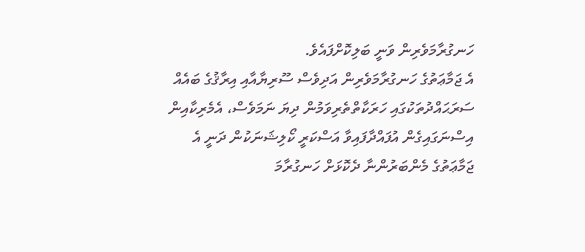ހަނގުރާމަވެރިން ވަނީ ބަލިކޮށްފައެވެ.
އެ ޖަމާޢަތުގެ ހަނގުރާމަވެރިން އަދިވެސް ސޫރިޔާއާއި އިރާޤުގެ ބައެއް ސަރަޙައްދުތަކުގައި ހަރަކާތްތެރިވަމުން ދިޔަ ނަމަވެސް، އެމެރިކާއިން އިސްނަގައިގެން އުފައްދާފައިވާ އަސްކަރީ ކޯލިޝަނަކުން ދަނީ އެ ޖަމާޢަތުގެ މެންބަރުންނާ ދެކޮޅަށް ހަނގުރާމަ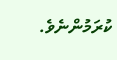ކުރަމުންނެވެ.